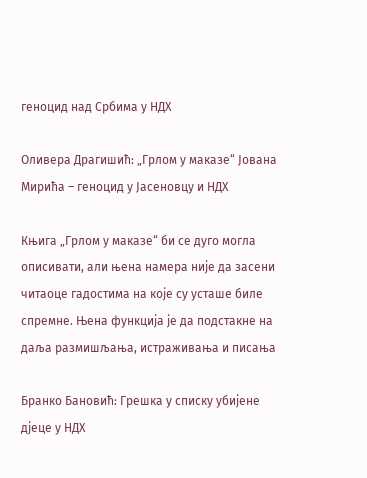геноцид над Србима у НДХ

Оливера Драгишић: „Грлом у маказе“ Јована Мирића – геноцид у Јасеновцу и НДХ

Књига „Грлом у маказе“ би се дуго могла описивати, али њена намера није да засени читаоце гадостима на које су усташе биле спремне. Њена функција је да подстакне на даља размишљања, истраживања и писања

Бранко Бановић: Грешка у списку убијене дјеце у НДХ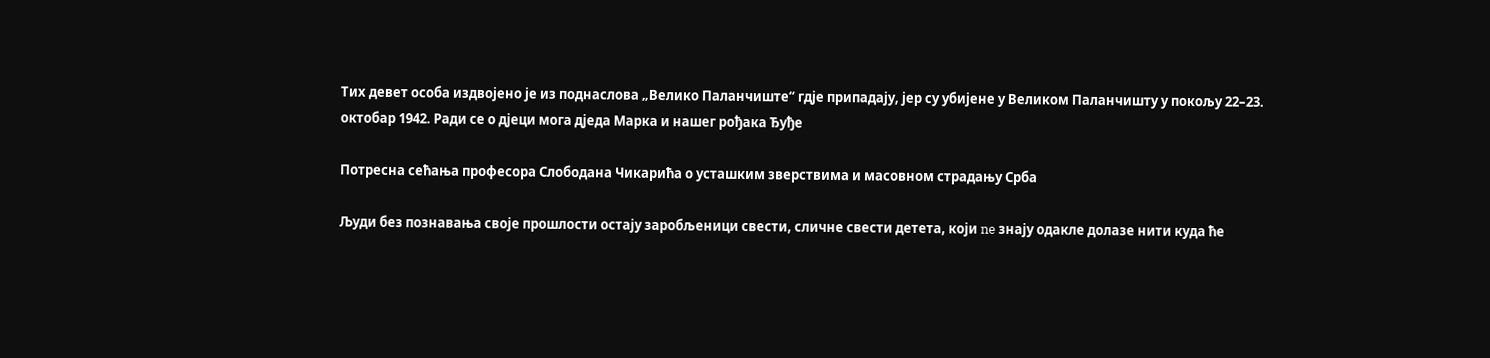Тих девет особа издвојено је из поднаслова „Велико Паланчиште“ гдје припадају, јер су убијене у Великом Паланчишту у покољу 22–23. октобар 1942. Ради се о дјеци мога дједа Марка и нашег рођака Ђуђе

Потресна сећања професора Слободана Чикарића о усташким зверствима и масовном страдању Срба

Људи без познавања своје прошлости остају заробљеници свести, сличне свести детета, који ne знају одакле долазе нити куда ће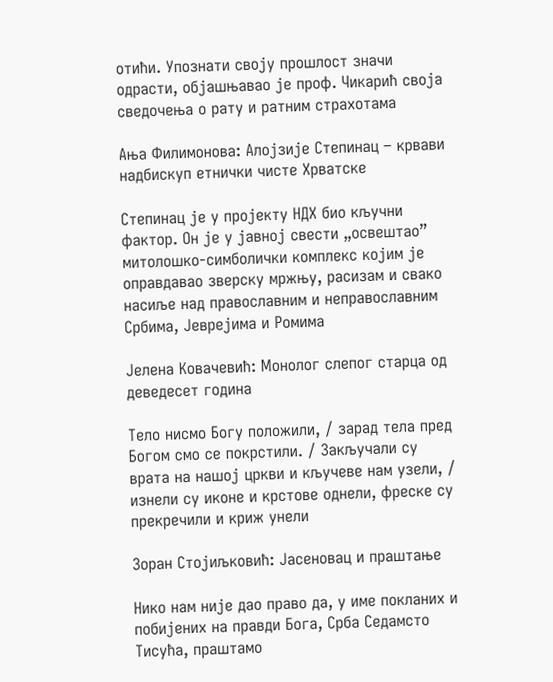отићи. Упознати своју прошлост значи одрасти, објашњавао је проф. Чикарић своја сведочења о рату и ратним страхотама

Ања Филимонова: Алојзије Степинац – крвави надбискуп етнички чисте Хрватске

Степинац је у пројекту НДХ био кључни фактор. Он је у јавној свести „освештао” митолошко-симболички комплекс којим је оправдавао зверску мржњу, расизам и свако насиље над православним и неправославним Србима, Јеврејима и Ромима

Јелена Ковачевић: Монолог слепог старца од деведесет година

Тело нисмо Богу положили, / зарад тела пред Богом смо се покрстили. / Закључали су врата на нашој цркви и кључеве нам узели, / изнели су иконе и крстове однели, фреске су прекречили и криж унели

Зоран Стојиљковић: Јасеновац и праштање

Нико нам није дао право да, у име покланих и побијених на правди Бога, Срба Седамсто Тисућа, праштамо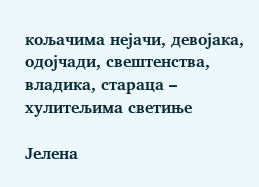кољачима нејачи, девојака, одојчади, свештенства, владика, стараца – хулитељима светиње

Јелена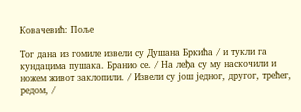Ковачевић: Поље

Тог дана из гомиле извели су Душана Бркића / и тукли га кундацима пушака. Бранио се. / На леђа су му наскочили и ножем живот заклопили. / Извели су још једног, другог, трећег, редом, /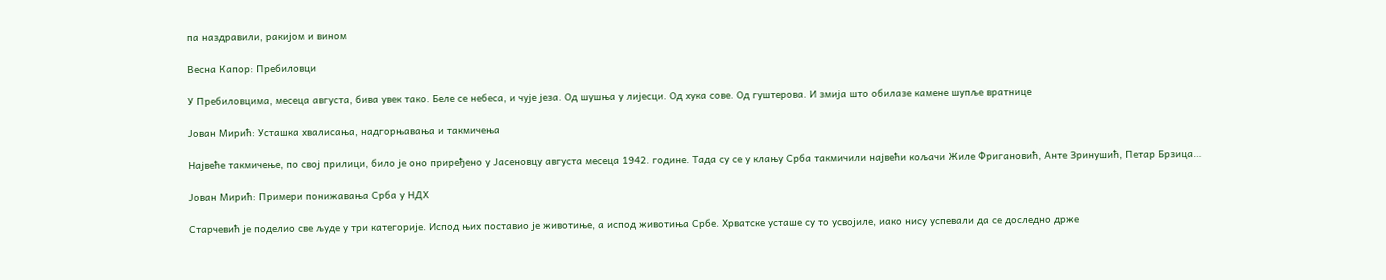па наздравили, ракијом и вином

Весна Капор: Пребиловци

У Пребиловцима, месеца августа, бива увек тако. Беле се небеса, и чује језа. Од шушња у лијесци. Од хука сове. Од гуштерова. И змија што обилазе камене шупље вратнице

Јован Мирић: Усташка хвалисања, надгорњавања и такмичења

Највеће такмичење, по свој прилици, било је оно приређено у Јасеновцу августа месеца 1942. године. Тада су се у клању Срба такмичили највећи кољачи Жиле Фригановић, Анте Зринушић, Петар Брзица…

Јован Мирић: Примери понижавања Срба у НДХ

Старчевић је поделио све људе у три категорије. Испод њих поставио је животиње, а испод животиња Србе. Хрватске усташе су то усвојиле, иако нису успевали да се доследно држе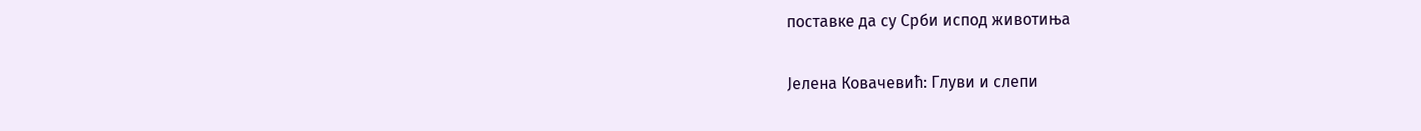поставке да су Срби испод животиња

Јелена Ковачевић: Глуви и слепи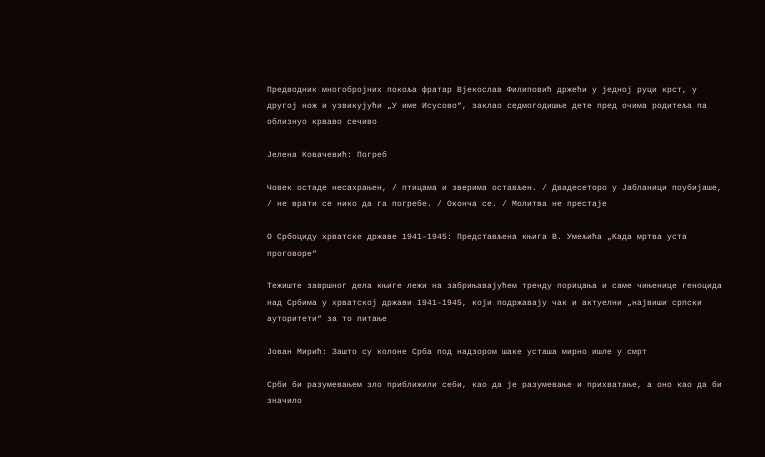Предводник многобројних покоља фратар Вјекослав Филиповић држећи у једној руци крст, у другој нож и узвикујући „У име Исусово“, заклао седмогодишње дете пред очима родитеља па облизнуо крваво сечиво

Јелена Ковачевић: Погреб

Човек остаде несахрањен, / птицама и зверима остављен. / Двадесеторо у Јабланици поубијаше, / не врати се нико да га погребе. / Оконча се. / Молитва не престаје

О Србоциду хрватске државе 1941–1945: Представљена књига В. Умељића „Када мртва уста проговоре“

Тежиште завршног дела књиге лежи на забрињавајућем тренду порицања и саме чињенице геноцида над Србима у хрватској држави 1941–1945, који подржавају чак и актуелни „највиши српски ауторитети“ за то питање

Јован Мирић: Зашто су колоне Срба под надзором шаке усташа мирно ишле у смрт

Срби би разумевањем зло приближили себи, као да је разумевање и прихватање, а оно као да би значило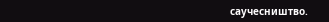саучесништво.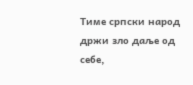Тиме српски народ држи зло даље од себе,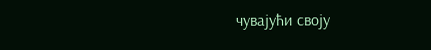чувајући своју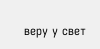веру у свет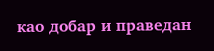као добар и праведан